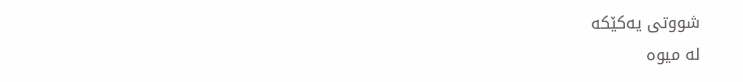شووتی یەکێکە
لە میوە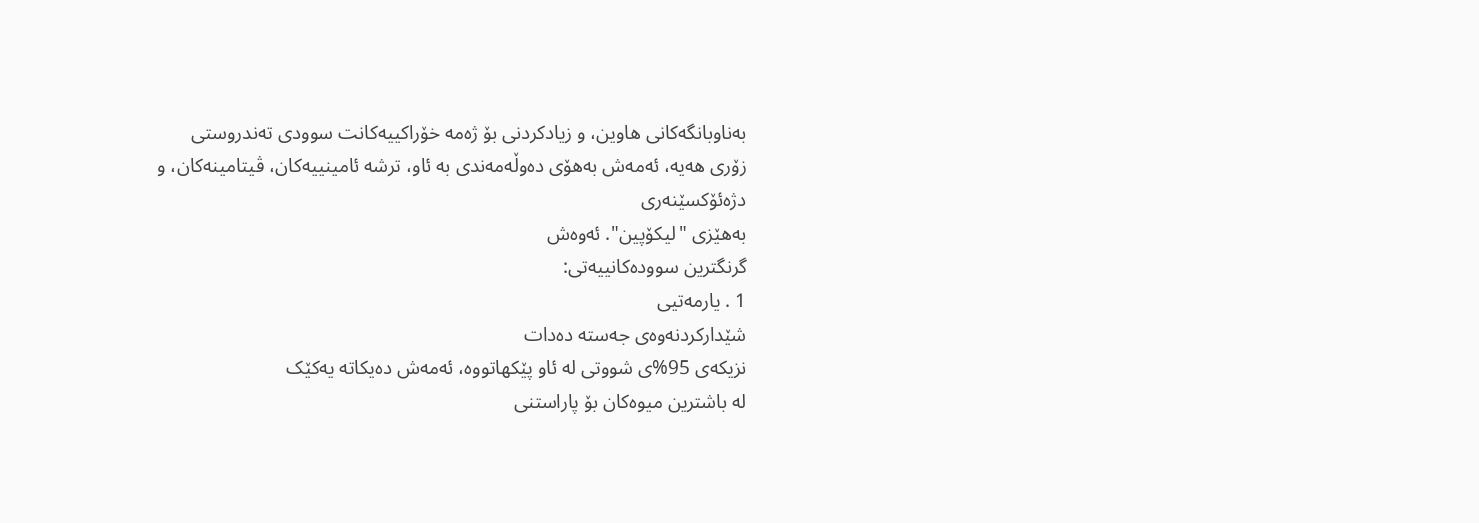بەناوبانگەکانی هاوین، و زیادکردنی بۆ ژەمە خۆراکییەکانت سوودی تەندروستی
زۆری هەیە، ئەمەش بەهۆی دەوڵەمەندی بە ئاو، ترشە ئامینییەکان، ڤیتامینەکان، و دژەئۆکسێنەری
بەهێزی "لیکۆپین". ئەوەش
گرنگترین سوودەکانییەتی:
1 . یارمەتیی
شێدارکردنەوەی جەستە دەدات
نزیکەی 95%ی شووتی لە ئاو پێکهاتووە، ئەمەش دەیکاتە یەکێک
لە باشترین میوەکان بۆ پاراستنی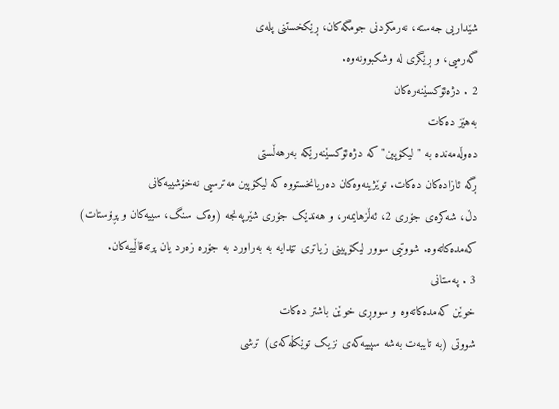شێداریی جەستە، نەرمکردنی جومگەکان، ڕێکخستنی پلەی
گەرمیی، و ڕێگری لە وشکبوونەوە.
2 . دژەئۆکسێنەرەکان
بەهێز دەکات
دەوڵەمەندە بە "لیکۆپین" کە دژەئۆکسێنەرێکە بەرهەڵستی
ڕگە ئازادەکان دەکات. توێژینەوەکان دەریانخستووە کە لیکۆپین مەترسیی نەخۆشییەکانی
دڵ، شەکرەی جۆری 2، ئەڵزهایمەر، و هەندێک جۆری شێرپەنجە (وەک سنگ، سییەکان و پڕۆستات)
کەمدەکاتەوە. شووتیی سوور لیکۆپینی زیاتری تێدایە بە بەراورد بە جۆرە زەرد یان پرتەقاڵییەکان.
3 . پەستانی
خوێن کەمدەکاتەوە و سووڕی خوێن باشتر دەکات
شووتی (بە تایبەت بەشە سپییەکەی نزیک توێکڵەکەی) ترشی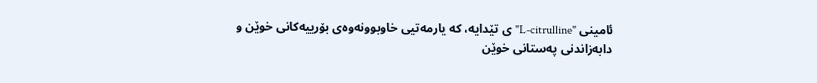ئامینی "L-citrulline"ی تێدایە، کە یارمەتیی خاوبوونەوەی بۆرییەکانی خوێن و
دابەزاندنی پەستانی خوێن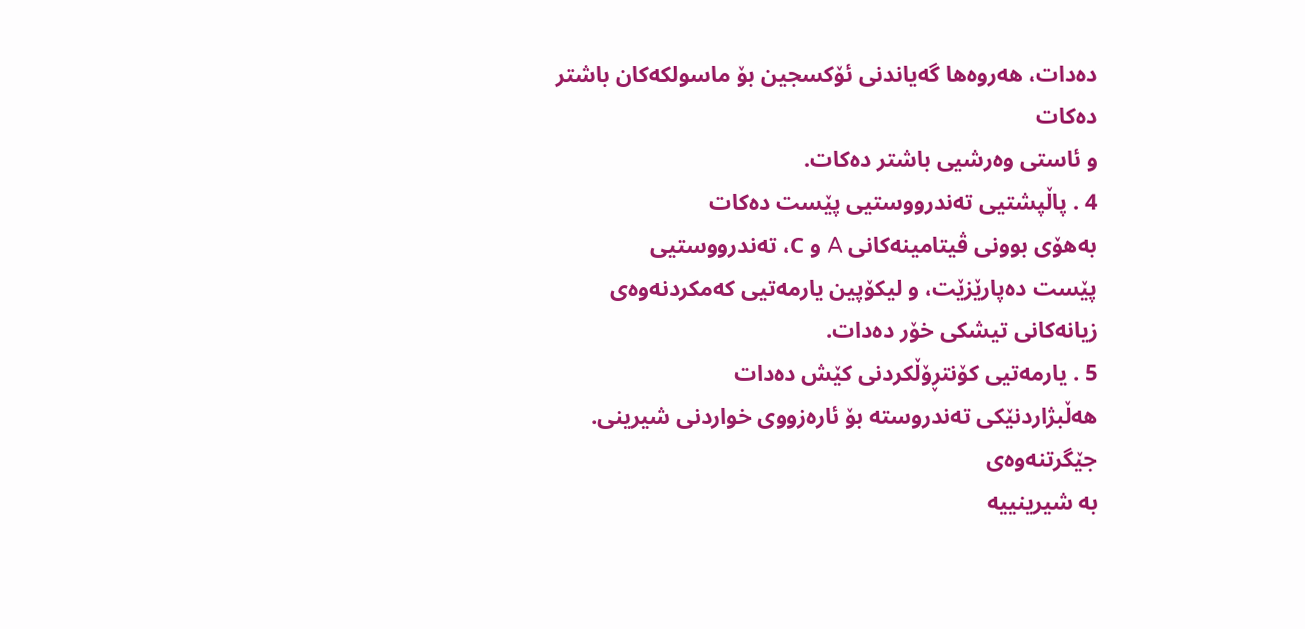دەدات، هەروەها گەیاندنی ئۆکسجین بۆ ماسولکەکان باشتر دەکات
و ئاستی وەرشیی باشتر دەکات.
4 . پاڵپشتیی تەندرووستیی پێست دەکات
بەهۆی بوونی ڤیتامینەکانی A و C، تەندرووستیی
پێست دەپارێزێت، و لیکۆپین یارمەتیی کەمکردنەوەی زیانەکانی تیشکی خۆر دەدات.
5 . یارمەتیی کۆنتڕۆڵکردنی کێش دەدات
هەڵبژاردنێکی تەندروستە بۆ ئارەزووی خواردنی شیرینی. جێگرتنەوەی
بە شیرینییە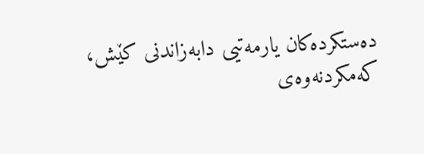دەستکردەکان یارمەتیی دابەزاندنی کێش، کەمکردنەوەی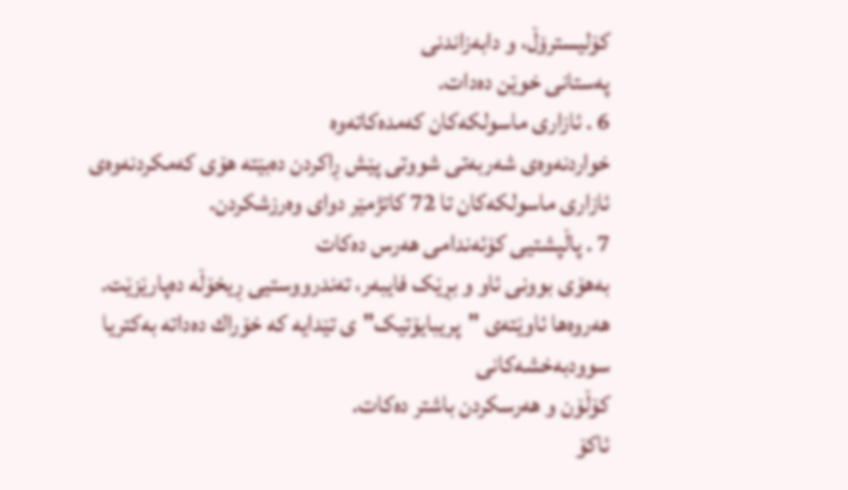کۆلیسترۆڵ، و دابەزاندنی
پەستانی خوێن دەدات.
6 . ئازاری ماسولکەکان کەمدەکاتەوە
خواردنەوەی شەربەتی شووتی پێش ڕاکردن دەبێتە هۆی کەمکردنەوەی
ئازاری ماسولکەکان تا 72 کاتژمێر دوای وەرزشکردن.
7 . پاڵپشتیی کۆئەندامی هەرس دەکات
بەهۆی بوونی ئاو و بڕێک فایبەر، تەندرووستیی ڕیخۆڵە دەپارێزێت.
هەروەها ئاوێتەی "پریبایۆتیک"ی تێدایە کە خۆراك دەداتە بەکتريا سوودبەخشەکانی
کۆڵۆن و هەرسکردن باشتر دەکات.
ئاکۆ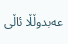عەبدوڵڵا ئاڵی